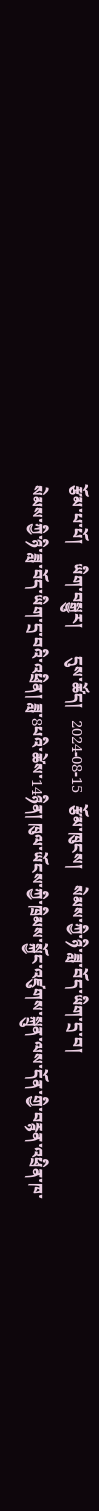རྩོམ་པ་པོ།     ཡིག་བསྒྱུར།       དུས་ཚོད།   2024-08-15   རྩོམ་ཁུངས།    སེམས་ཀྱི་ཉི་ཟླ་བོད་ཡིག་དྲ་བ།
སེམས་ཀྱི་ཉི་ཟླ་བོད་ཡིག་དྲ་བའི་འཕྲིན། ཟླ་8པའི་ཚེས་14ཉིན། ཁུལ་ཡོངས་ཀྱི་ཁྲིམས་སྐྱོང་འཛུགས་སྐྲུན་ལས་དོན་གྱི་བརྙན་འཕྲིན་ཁ་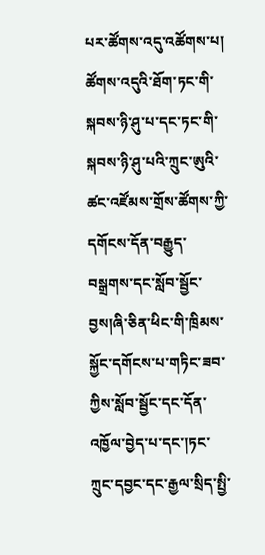པར་ཚོགས་འདུ་འཚོགས་པ། ཚོགས་འདུའི་ཐོག་ཏང་གི་སྐབས་ཉི་ཤུ་པ་དང་ཏང་གི་སྐབས་ཉི་ཤུ་པའི་ཀྲུང་ཨུའི་ཚང་འཛོམས་གྲོས་ཚོགས་ཀྱི་དགོངས་དོན་བརྒྱུད་བསྒྲགས་དང་སློབ་སྦྱོང་བྱས།ཞི་ཅིན་ཕིང་གི་ཁྲིམས་སྐྱོང་དགོངས་པ་གཏིང་ཟབ་ཀྱིས་སློབ་སྦྱོང་དང་དོན་འཁྱོལ་བྱེད་པ་དང་།ཏང་ཀྲུང་དབྱང་དང་རྒྱལ་སྲིད་སྤྱི་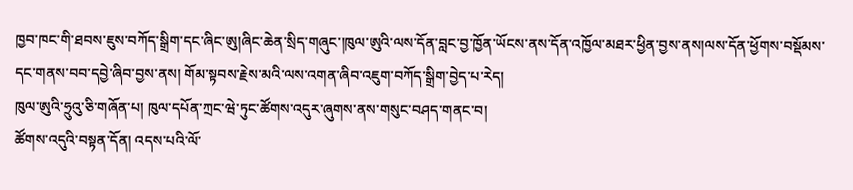ཁྱབ་ཁང་གི་ཐབས་ཇུས་བཀོད་སྒྲིག་དང་ཞིང་ཨུ།ཞིང་ཆེན་སྲིད་གཞུང་།ཁུལ་ཨུའི་ལས་དོན་བླང་བྱ་ཁྱོན་ཡོངས་ནས་དོན་འཁྱོལ་མཐར་ཕྱིན་བྱས་ནས།ལས་དོན་ཕྱོགས་བསྡོམས་དང་གནས་བབ་དབྱེ་ཞིབ་བྱས་ནས། གོམ་སྟབས་རྗེས་མའི་ལས་འགན་ཞིབ་འཇུག་བཀོད་སྒྲིག་བྱེད་པ་རེད།
ཁུལ་ཨུའི་ཧྲུའུ་ཅི་གཞོན་པ། ཁུལ་དཔོན་ཀྲང་ཝེ་ཏུང་ཚོགས་འདུར་ཞུགས་ནས་གསུང་བཤད་གནང་བ།
ཚོགས་འདུའི་བསྟན་དོན། འདས་པའི་ལོ་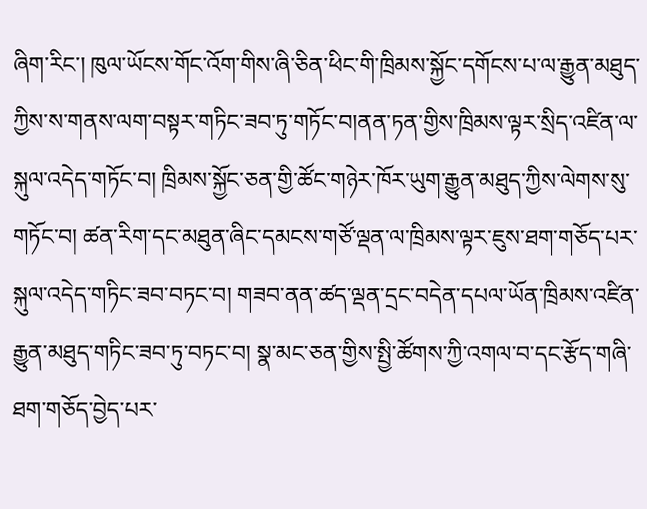ཞིག་རིང་། ཁུལ་ཡོངས་གོང་འོག་གིས་ཞི་ཅིན་ཕིང་གི་ཁྲིམས་སྐྱོང་དགོངས་པ་ལ་རྒྱུན་མཐུད་ཀྱིས་ས་གནས་ལག་བསྟར་གཏིང་ཟབ་ཏུ་གཏོང་བ།ནན་ཏན་གྱིས་ཁྲིམས་ལྟར་སྲིད་འཛིན་ལ་སྐུལ་འདེད་གཏོང་བ། ཁྲིམས་སྐྱོང་ཅན་གྱི་ཚོང་གཉེར་ཁོར་ཡུག་རྒྱུན་མཐུད་ཀྱིས་ལེགས་སུ་གཏོང་བ། ཚན་རིག་དང་མཐུན་ཞིང་དམངས་གཙོ་ལྡན་ལ་ཁྲིམས་ལྟར་ཇུས་ཐག་གཅོད་པར་སྐུལ་འདེད་གཏིང་ཟབ་བཏང་བ། གཟབ་ནན་ཚད་ལྡན་དྲང་བདེན་དཔལ་ཡོན་ཁྲིམས་འཛིན་རྒྱུན་མཐུད་གཏིང་ཟབ་ཏུ་བཏང་བ། སྣ་མང་ཅན་གྱིས་སྤྱི་ཚོགས་ཀྱི་འགལ་བ་དང་རྩོད་གཞི་ཐག་གཅོད་བྱེད་པར་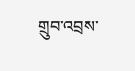གྲུབ་འབྲས་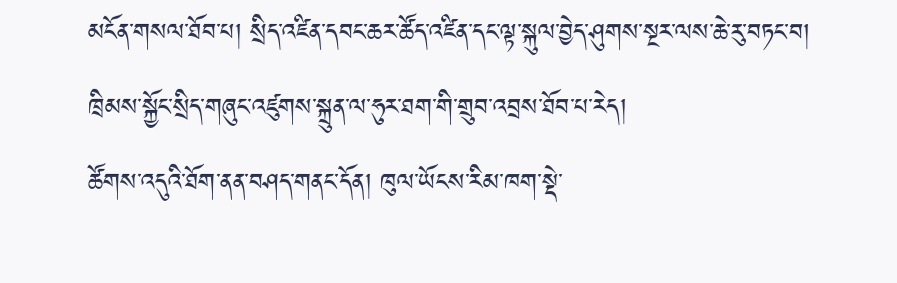མངོན་གསལ་ཐོབ་པ། སྲིད་འཛིན་དབང་ཆར་ཚོད་འཛིན་དང་ལྟ་སྐུལ་བྱེད་ཤུགས་སྔར་ལས་ཆེ་རུ་བཏང་བ། ཁྲིམས་སྐྱོང་སྲིད་གཞུང་འཛུགས་སྐྲུན་ལ་ཧུར་ཐག་གི་གྲུབ་འབྲས་ཐོབ་པ་རེད།
ཚོགས་འདུའི་ཐོག་ནན་བཤད་གནང་དོན། ཁུལ་ཡོངས་རིམ་ཁག་སྡེ་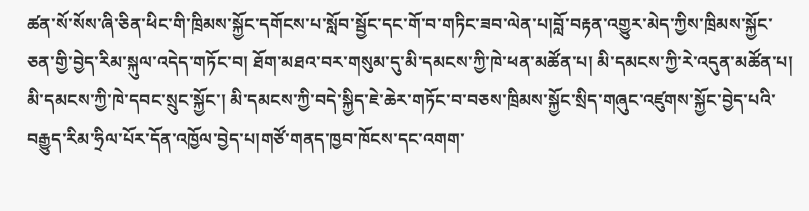ཚན་སོ་སོས་ཞི་ཅིན་ཕིང་གི་ཁྲིམས་སྐྱོང་དགོངས་པ་སློབ་སྦྱོང་དང་གོ་བ་གཏིང་ཟབ་ལེན་པ།བློ་བརྟན་འགྱུར་མེད་ཀྱིས་ཁྲིམས་སྐྱོང་ཅན་གྱི་བྱེད་རིམ་སྐུལ་འདེད་གཏོང་བ། ཐོག་མཐའ་བར་གསུམ་དུ་མི་དམངས་ཀྱི་ཁེ་ཕན་མཚོན་པ། མི་དམངས་ཀྱི་རེ་འདུན་མཚོན་པ། མི་དམངས་ཀྱི་ཁེ་དབང་སྲུང་སྐྱོང་། མི་དམངས་ཀྱི་བདེ་སྐྱིད་ཇེ་ཆེར་གཏོང་བ་བཅས་ཁྲིམས་སྐྱོང་སྲིད་གཞུང་འཛུགས་སྐྱོང་བྱེད་པའི་བརྒྱུད་རིམ་ཧྲིལ་པོར་དོན་འཁྱོལ་བྱེད་པ།གཙོ་གནད་ཁྱབ་ཁོངས་དང་འགག་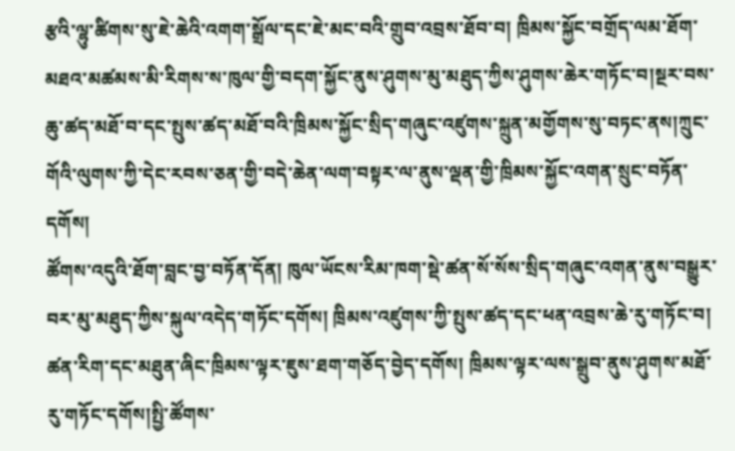རྩའི་ལྷུ་ཚིགས་སུ་ཇེ་ཆེའི་འགག་སྒྲོལ་དང་ཇེ་མང་བའི་གྲུབ་འབྲས་ཐོབ་བ། ཁྲིམས་སྐྱོང་བགྲོད་ལམ་ཐོག་མཐའ་མཚམས་མི་རིགས་ས་ཁུལ་གྱི་བདག་སྐྱོང་ནུས་ཤུགས་མུ་མཐུད་ཀྱིས་ཤུགས་ཆེར་གཏོང་བ།སྔར་བས་ཆུ་ཚད་མཐོ་བ་དང་སྤུས་ཚད་མཐོ་བའི་ཁྲིམས་སྐྱོང་སྲིད་གཞུང་འཛུགས་སྐྲུན་མགྱོགས་སུ་བཏང་ནས།ཀྲུང་གོའི་ལུགས་ཀྱི་དེང་རབས་ཅན་གྱི་བདེ་ཆེན་ལག་བསྟར་ལ་ནུས་ལྡན་གྱི་ཁྲིམས་སྐྱོང་འགན་སྲུང་བཏོན་དགོས།
ཚོགས་འདུའི་ཐོག་བླང་བྱ་བཏོན་དོན། ཁུལ་ཡོངས་རིམ་ཁག་སྡེ་ཚན་སོ་སོས་སྲིད་གཞུང་འགན་ནུས་བསྒྱུར་བར་མུ་མཐུད་ཀྱིས་སྐུལ་འདེད་གཏོང་དགོས། ཁྲིམས་འཛུགས་ཀྱི་སྤུས་ཚད་དང་ཕན་འབྲས་ཆེ་རུ་གཏོང་བ། ཚན་རིག་དང་མཐུན་ཞིང་ཁྲིམས་ལྟར་ཇུས་ཐག་གཅོད་བྱེད་དགོས། ཁྲིམས་ལྟར་ལས་སྒྲུབ་ནུས་ཤུགས་མཐོ་རུ་གཏོང་དགོས།སྤྱི་ཚོགས་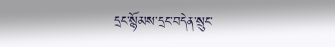དྲང་སྙོམས་དྲང་བདེན་སྲུང་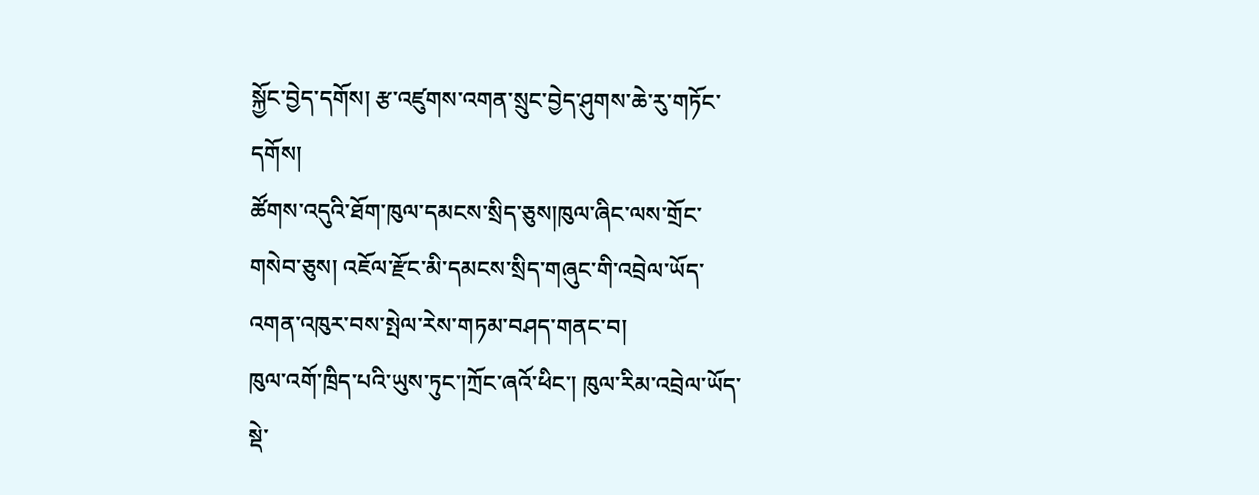སྐྱོང་བྱེད་དགོས། རྩ་འཛུགས་འགན་སྲུང་བྱེད་ཤུགས་ཆེ་རུ་གཏོང་དགོས།
ཚོགས་འདུའི་ཐོག་ཁུལ་དམངས་སྲིད་ཅུས།ཁུལ་ཞིང་ལས་གྲོང་གསེབ་ཅུས། འཇོལ་རྫོང་མི་དམངས་སྲིད་གཞུང་གི་འབྲེལ་ཡོད་འགན་འཁུར་བས་སྤེལ་རེས་གཏམ་བཤད་གནང་བ།
ཁུལ་འགོ་ཁྲིད་པའི་ཡུས་ཏུང་།ཀྲོང་ཞའོ་ཕིང་། ཁུལ་རིམ་འབྲེལ་ཡོད་སྡེ་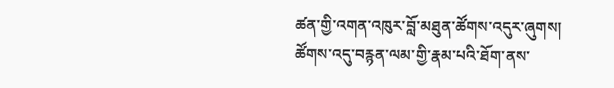ཚན་གྱི་འགན་འཁུར་བློ་མཐུན་ཚོགས་འདུར་ཞུགས།
ཚོགས་འདུ་བརྙན་ལམ་གྱི་རྣམ་པའི་ཐོག་ནས་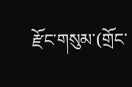རྫོང་གསུམ་(གྲོང་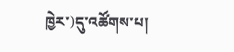ཁྱེར་)དུ་འཚོགས་པ།